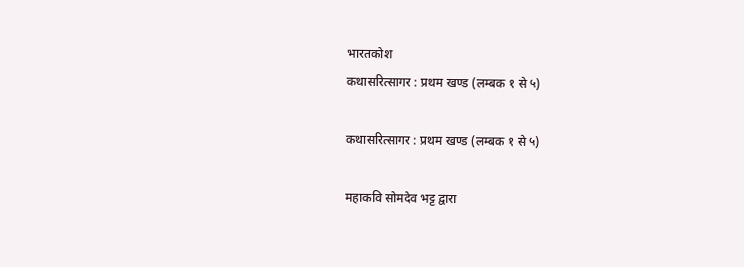भारतकोश
कथासरित्सागर : प्रथम खण्ड (लम्बक १ से ५)

कथासरित्सागर : प्रथम खण्ड (लम्बक १ से ५)

महाकवि सोमदेव भट्ट द्वारा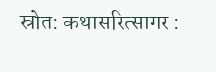स्रोत: कथासरित्सागर :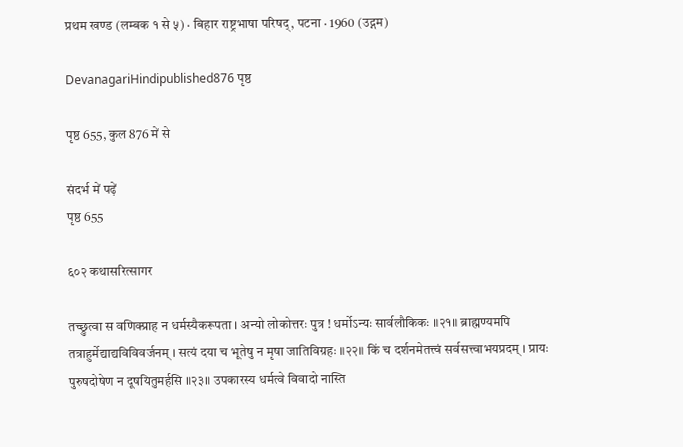प्रथम खण्ड (लम्बक १ से ५) · बिहार राष्ट्रभाषा परिषद्, पटना · 1960 (उद्गम)

DevanagariHindipublished876 पृष्ठ

पृष्ठ 655, कुल 876 में से

संदर्भ में पढ़ें
पृष्ठ 655

६०२ कथासरित्सागर

तच्छ्रुत्वा स वणिक्प्राह न धर्मस्यैकरूपता । अन्यो लोकोत्तरः पुत्र ! धर्मोऽन्यः सार्वलौकिकः ॥२१॥ ब्राह्मण्यमपि तत्राहुर्मेद्याद्यविविवर्जनम् । सत्यं दया च भूतेषु न मृषा जातिविग्रहः ॥२२॥ किं च दर्शनमेतत्त्वं सर्वसत्त्वाभयप्रदम् । प्रायः पुरुषदोषेण न दूषयितुमर्हसि ॥२३॥ उपकारस्य धर्मत्वे विवादो नास्ति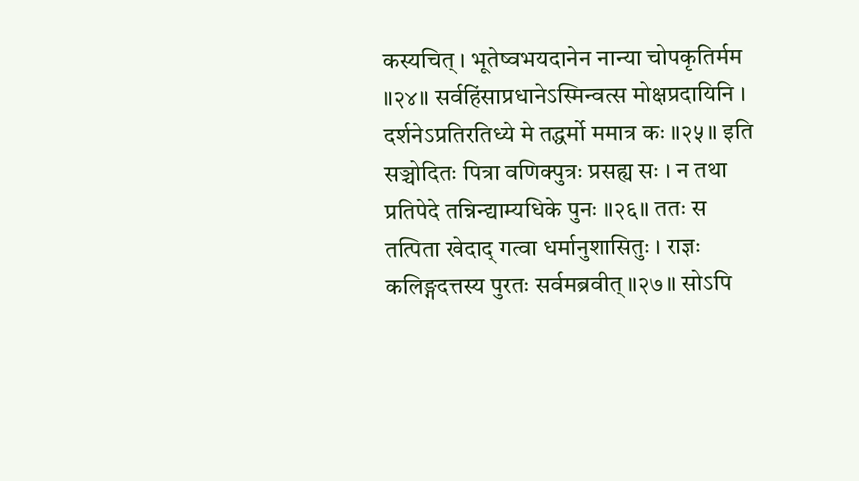कस्यचित् । भूतेष्वभयदानेन नान्या चोपकृतिर्मम ॥२४॥ सर्वहिंसाप्रधानेऽस्मिन्वत्स मोक्षप्रदायिनि । दर्शनेऽप्रतिरतिध्ये मे तद्धर्मो ममात्र कः ॥२५॥ इति सञ्चोदितः पित्रा वणिक्पुत्रः प्रसह्य सः । न तथा प्रतिपेदे तन्निन्द्याम्यधिके पुनः ॥२६॥ ततः स तत्पिता खेदाद् गत्वा धर्मानुशासितुः । राज्ञः कलिङ्गदत्तस्य पुरतः सर्वमब्रवीत् ॥२७॥ सोऽपि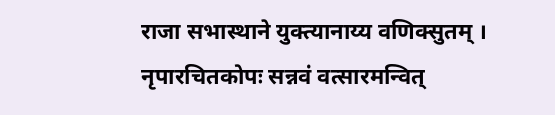राजा सभास्थाने युक्त्यानाय्य वणिक्सुतम् । नृपारचितकोपः सन्नवं वत्सारमन्वित्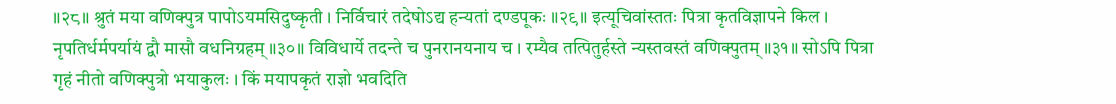॥२८॥ श्रुतं मया वणिक्पुत्र पापोऽयमसिदुष्कृती । निर्विचारं तदेषोऽद्य हन्यतां दण्डपूकः ॥२९॥ इत्यूचिवांस्ततः पित्रा कृतविज्ञापने किल । नृपतिर्धर्मपर्यायं द्वौ मासौ वधनिग्रहम् ॥३०॥ विविधार्ये तदन्ते च पुनरानयनाय च । रम्यैव तत्पितुर्हस्ते न्यस्तवस्तं वणिक्पुतम् ॥३१॥ सोऽपि पित्रा गृहं नीतो वणिक्पुत्रो भयाकुलः । किं मयापकृतं राज्ञो भवदिति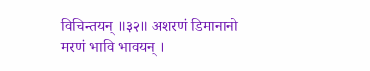विचिन्तयन् ॥३२॥ अशरणं डिमानानो मरणं भावि भावयन् ।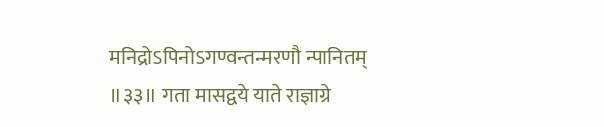मनिद्रोऽपिनोऽगण्वन्तन्मरणौ न्पानितम् ॥३३॥ गता मासद्वये याते राज्ञाग्रे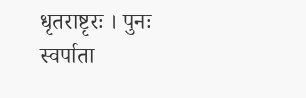धृतराष्टृरः । पुनः स्वर्पाता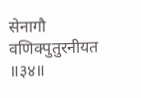सेनागौ वणिक्पुतुरनीयत ॥३४॥